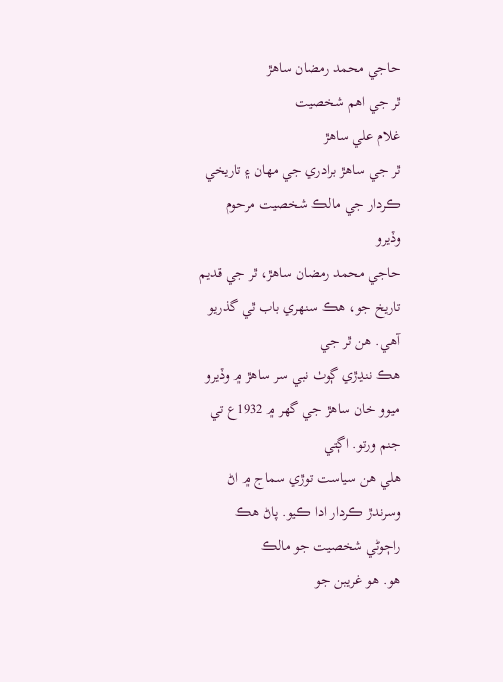حاجي محمد رمضان ساهڙ
ٿر جي اهم شخصيت
غلام علي ساهڙ
ٿر جي ساهڙ برادري جي مهان ۽ تاريخي ڪردار جي مالڪ شخصيت مرحوم وڏيرو
حاجي محمد رمضان ساهڙ، ٿر جي قديم تاريخ جو، هڪ سنهري باب ٿي گذريو آهي. هن ٿر جي
هڪ ننڍڙي ڳوٺ نبي سر ساهڙ ۾ وڏيرو ميوو خان ساهڙ جي گهر ۾ 1932ع تي جنم ورتو. اڳتي
هلي هن سياست توڙي سماج ۾ اڻ وسرندڙ ڪردار ادا ڪيو. پاڻ هڪ راڄوڻي شخصيت جو مالڪ
هو. هو غريبن جو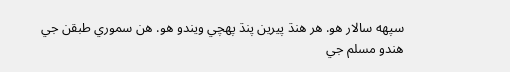سپهه سالار هو. هر هنڌ پيرين پنڌ پهچي ويندو هو. هن سموري طبقن جي
هندو مسلم جي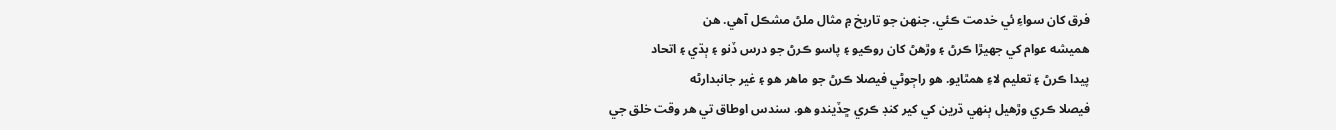فرق کان سواءِ ئي خدمت ڪئي. جنهن جو تاريخ ۾ مثال ملڻ مشڪل آهي. هن
هميشه عوام کي جهيڙا ڪرڻ ۽ وڙهڻ کان روڪيو ۽ پاسو ڪرڻ جو درس ڏنو ۽ ٻڌي ۽ اتحاد
پيدا ڪرڻ ۽ تعليم لاءِ همٿايو. هو راڄوڻي فيصلا ڪرڻ جو ماهر هو ۽ غير جانبدارڻه
فيصلا ڪري وڙهيل ٻنهي ڌرين کي کير کنڊ ڪري ڇڏيندو هو. سندس اوطاق تي هر وقت خلق جي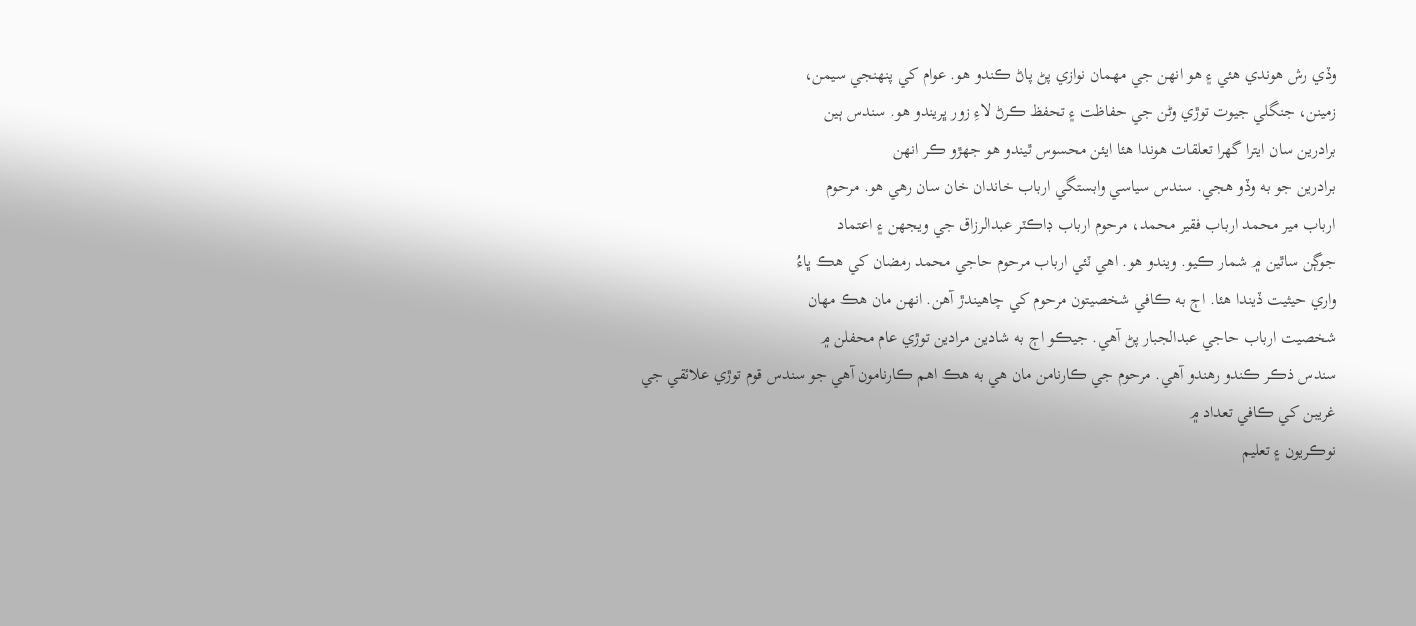وڏي رش هوندي هئي ۽ هو انهن جي مهمان نوازي پڻ پاڻ ڪندو هو. عوام کي پنهنجي سيمن،
زمينن، جنگلي جيوت توڙي وڻن جي حفاظت ۽ تحفظ ڪرڻ لاءِ زور ڀريندو هو. سندس ٻين
برادرين سان ايترا گهرا تعلقات هوندا هئا ايئن محسوس ٿيندو هو جهڙو ڪر انهن
برادرين جو به وڏو هجي. سندس سياسي وابستگي ارباب خاندان خان سان رهي هو. مرحوم
ارباب مير محمد ارباب فقير محمد، مرحوم ارباب ڊاڪٽر عبدالرزاق جي ويجهن ۽ اعتماد
جوڳن ساٿين ۾ شمار ڪيو. ويندو هو. اهي ٽئي ارباب مرحوم حاجي محمد رمضان کي هڪ ڀاءُ
واري حيثيت ڏيندا هئا. اڄ به ڪافي شخصيتون مرحوم کي چاهيندڙ آهن. انهن مان هڪ مهان
شخصيت ارباب حاجي عبدالجبار پڻ آهي. جيڪو اڄ به شادين مرادين توڙي عام محفلن ۾
سندس ذڪر ڪندو رهندو آهي. مرحوم جي ڪارنامن مان هي به هڪ اهم ڪارنامون آهي جو سندس قوم توڙي علائقي جي غريبن کي ڪافي تعداد ۾
نوڪريون ۽ تعليم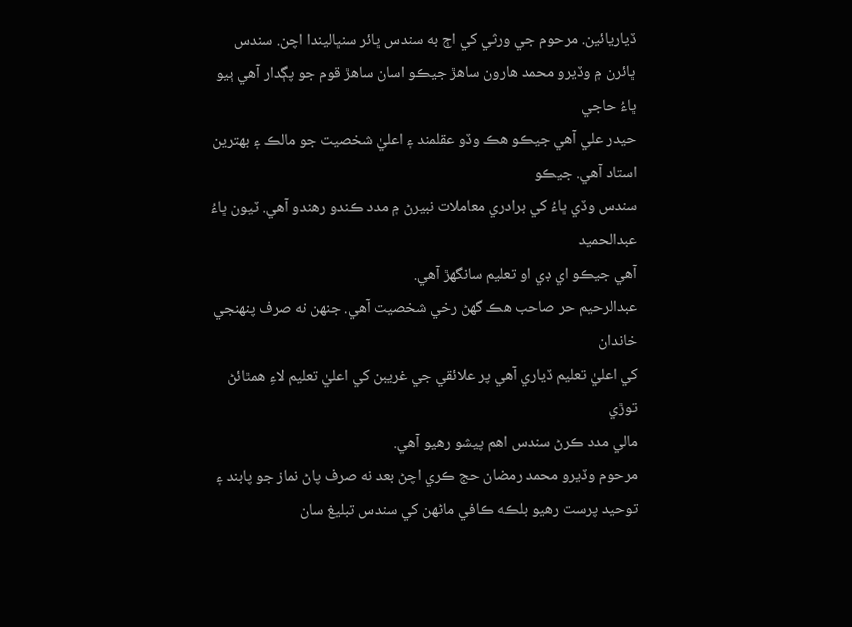ڏياريائين. مرحوم جي ورثي کي اڄ به سندس ڀائر سنڀاليندا اچن. سندس
ڀائرن ۾ وڏيرو محمد هارون ساهڙ جيڪو اسان ساهڙ قوم جو پڳدار آهي ٻيو ڀاءُ حاجي
حيدر علي آهي جيڪو هڪ وڏو عقلمند ۽ اعليٰ شخصيت جو مالڪ ۽ بهترين استاد آهي. جيڪو
سندس وڏي ڀاءُ کي برادري معاملات نبيرڻ ۾ مدد ڪندو رهندو آهي. ٽيون ڀاءُ عبدالحميد
آهي جيڪو اي ڊي او تعليم سانگهڙ آهي.
عبدالرحيم حر صاحب هڪ گهڻ رخي شخصيت آهي. جنهن نه صرف پنهنجي خاندان
کي اعليٰ تعليم ڏياري آهي پر علائقي جي غريبن کي اعليٰ تعليم لاءِ همٿائڻ توڙي
مالي مدد ڪرڻ سندس اهم پيشو رهيو آهي.
مرحوم وڏيرو محمد رمضان حج ڪري اچڻ بعد نه صرف پاڻ نماز جو پابند ۽
توحيد پرست رهيو بلڪه ڪافي ماڻهن کي سندس تبليغ سان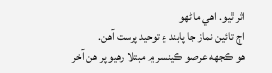اثر ٿيو. اهي ماڻهو
اڄ تائين نماز جا پابند ۽ توحيد پرست آهن.
هو ڪجهه عرصو ڪينسر ۾ مبتلا رهيو پر هن آخر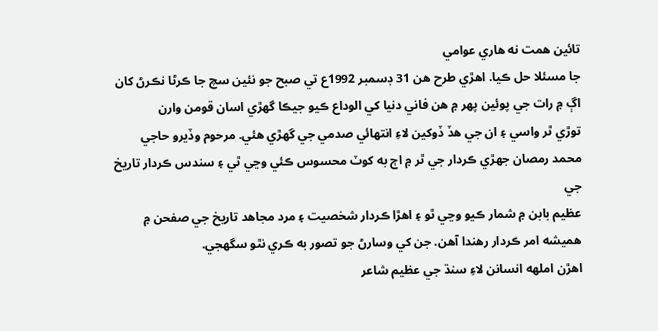تائين همت نه هاري عوامي
جا مسئلا حل ڪيا. اهڙي طرح هن 31 ڊسمبر 1992ع تي صبح جو نئين سچ جا ڪرڻا نڪرڻ کان
اڳ ۾ رات جي پوئين پهر ۾ هن فاني دنيا کي الوداع ڪيو جيڪا گهڙي اسان قومن وارن
توڙي ٿر واسي ۽ ان جي هڏ ڏوکين لاءِ انتهائي صدمي جي گهڙي هئي. مرحوم وڏيرو حاجي
محمد رمصان جهڙي ڪردار جي ٿر ۾ اڄ به کوٽ محسوس ڪئي وڃي ٿي ۽ سندس ڪردار تاريخ جي
عظيم بابن ۾ شمار ڪيو وڃي ٿو ۽ اهڙا ڪردار شخصيت ۽ مرد مجاهد تاريخ جي صفحن ۾
هميشه امر ڪردار رهندا آهن. جن کي وسارڻ جو تصور به ڪري نٿو سگهجي.
اهڙن املهه انسانن لاءِ سنڌ جي عظيم شاعر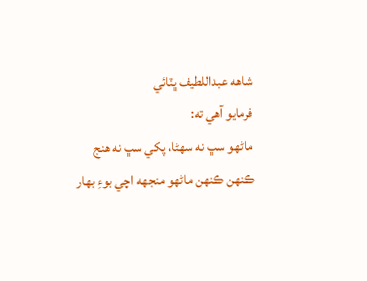شاهه عبداللطيف ڀٽائي
فرمايو آهي ته:
ماڻهو سڀ نه سهڻا، پکي سڀ نه هنج
ڪنهن ڪنهن ماڻهو منجهه اچي بوءِ بهار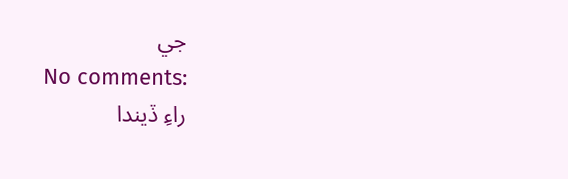جي
No comments:
راءِ ڏيندا